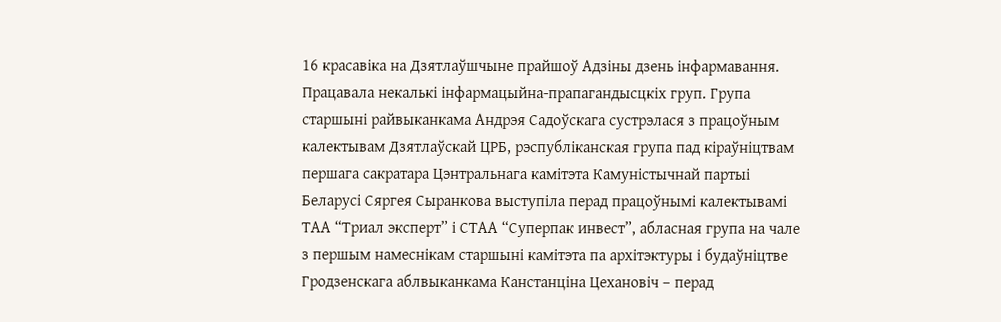16 красавіка на Дзятлаўшчыне прайшоў Адзіны дзень інфармавання. Працавала некалькі інфармацыйна-прапагандысцкіх груп. Група старшыні райвыканкама Андрэя Садоўскага сустрэлася з працоўным калектывам Дзятлаўскай ЦРБ, рэспубліканская група пад кіраўніцтвам першага сакратара Цэнтральнага камітэта Камуністычнай партыі Беларусі Сяргея Сыранкова выступіла перад працоўнымі калектывамі ТАА “Триал эксперт” і СТАА “Суперпак инвест”, абласная група на чале з першым намеснікам старшыні камітэта па архітэктуры і будаўніцтве Гродзенскага аблвыканкама Канстанціна Цехановіч – перад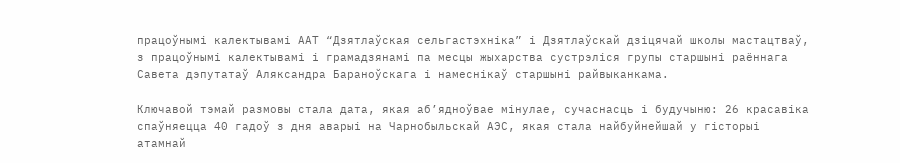працоўнымі калектывамі ААТ “Дзятлаўская сельгастэхніка” і Дзятлаўскай дзіцячай школы мастацтваў, з працоўнымі калектывамі і грамадзянамі па месцы жыхарства сустрэліся групы старшыні раённага Савета дэпутатаў Аляксандра Бараноўскага і намеснікаў старшыні райвыканкама.

Ключавой тэмай размовы стала дата, якая аб’ядноўвае мінулае, сучаснасць і будучыню: 26 красавіка спаўняецца 40 гадоў з дня аварыі на Чарнобыльскай АЭС, якая стала найбуйнейшай у гісторыі атамнай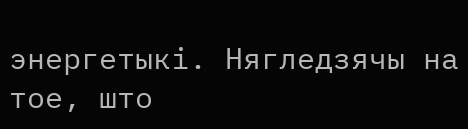энергетыкі. Нягледзячы на тое, што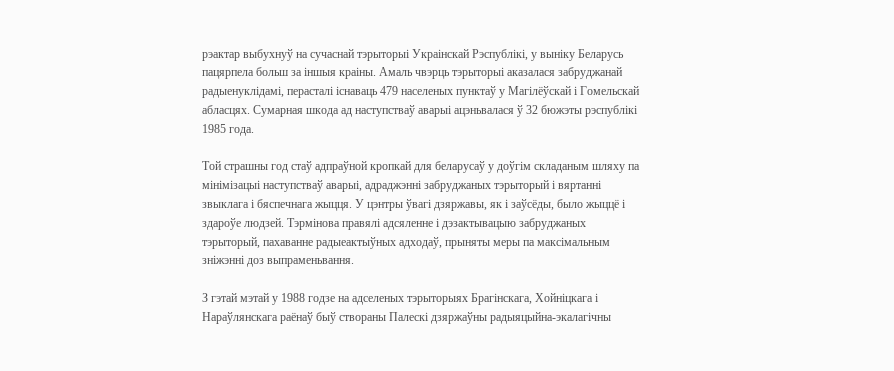рэактар выбухнуў на сучаснай тэрыторыі Украінскай Рэспублікі, у выніку Беларусь пацярпела больш за іншыя краіны. Амаль чвэрць тэрыторыі аказалася забруджанай радыенуклідамі, перасталі існаваць 479 населеных пунктаў у Магілёўскай і Гомельскай абласцях. Сумарная шкода ад наступстваў аварыі ацэньвалася ў 32 бюжэты рэспублікі 1985 года.

Той страшны год стаў адпраўной кропкай для беларусаў у доўгім складаным шляху па мінімізацыі наступстваў аварыі, адраджэнні забруджаных тэрыторый і вяртанні звыклага і бяспечнага жыцця. У цэнтры ўвагі дзяржавы, як і заўсёды, было жыццё і здароўе людзей. Тэрмінова правялі адсяленне і дэзактывацыю забруджаных тэрыторый, пахаванне радыеактыўных адходаў, прыняты меры па максімальным зніжэнні доз выпраменьвання.

З гэтай мэтай у 1988 годзе на адселеных тэрыторыях Брагінскага, Хойніцкага і Нараўлянскага раёнаў быў створаны Палескі дзяржаўны радыяцыйна-экалагічны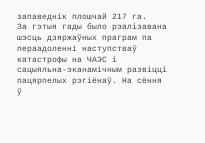запаведнік плошчай 217 га.
За гэтыя гады было рэалізавана шэсць дзяржаўных праграм па пераадоленні наступстваў катастрофы на ЧАЭС і сацыяльна-эканамічным развіцці пацярпелых рэгіёнаў. На сёння ў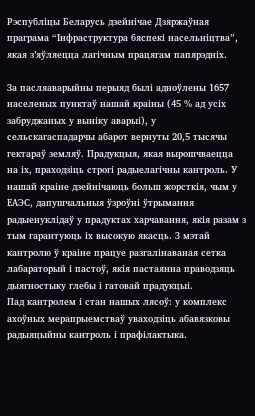Рэспубліцы Беларусь дзейнічае Дзяржаўная праграма “Інфраструктура бяспекі насельніцтва”, якая з’яўляецца лагічным працягам папярэдніх.

За пасляаварыйны перыяд былі адноўлены 1657 населеных пунктаў нашай краіны (45 % ад усіх забруджаных у выніку аварыі), у сельскагаспадарчы абарот вернуты 20,5 тысячы гектараў земляў. Прадукцыя, якая вырошчваецца на іх, праходзіць строгі радыелагічны кантроль. У нашай краіне дзейнічаюць больш жорсткія, чым у ЕАЭС, дапушчальныя ўзроўні ўтрымання радыенуклідаў у прадуктах харчавання, якія разам з тым гарантуюць іх высокую якасць. З мэтай кантролю ў краіне працуе разгалінаваная сетка лабараторый і пастоў, якія пастаянна праводзяць дыягностыку глебы і гатовай прадукцыі.
Пад кантролем і стан нашых лясоў: у комплекс ахоўных мерапрыемстваў уваходзіць абавязковы радыяцыйны кантроль і прафілактыка.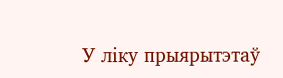У ліку прыярытэтаў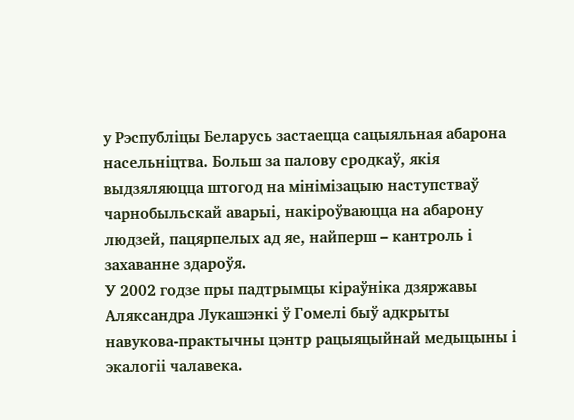у Рэспубліцы Беларусь застаецца сацыяльная абарона насельніцтва. Больш за палову сродкаў, якія выдзяляюцца штогод на мінімізацыю наступстваў чарнобыльскай аварыі, накіроўваюцца на абарону людзей, пацярпелых ад яе, найперш – кантроль і захаванне здароўя.
У 2002 годзе пры падтрымцы кіраўніка дзяржавы Аляксандра Лукашэнкі ў Гомелі быў адкрыты навукова-практычны цэнтр рацыяцыйнай медыцыны і экалогіі чалавека.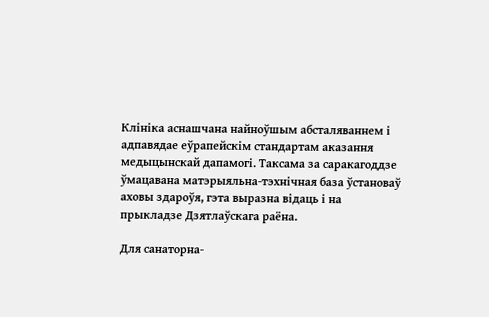Клініка аснашчана найноўшым абсталяваннем і адпавядае еўрапейскім стандартам аказання медыцынскай дапамогі. Таксама за саракагоддзе ўмацавана матэрыяльна-тэхнічная база ўстановаў аховы здароўя, гэта выразна відаць і на прыкладзе Дзятлаўскага раёна.

Для санаторна-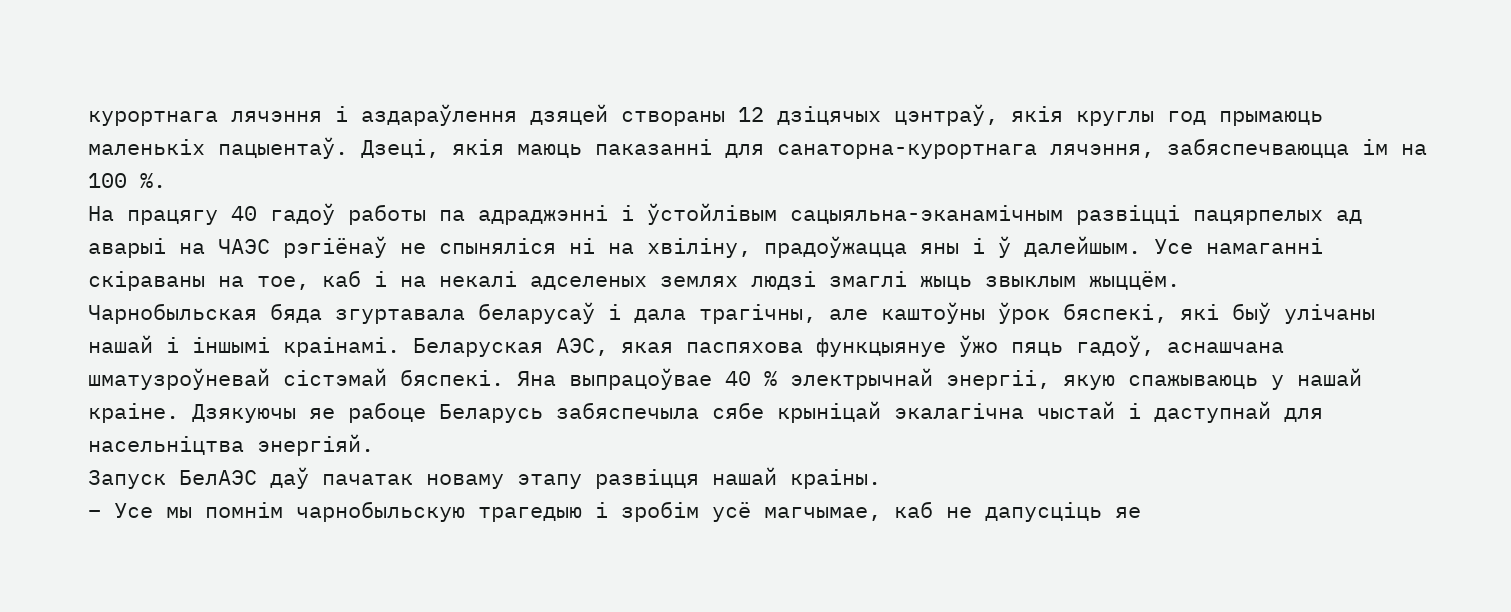курортнага лячэння і аздараўлення дзяцей створаны 12 дзіцячых цэнтраў, якія круглы год прымаюць маленькіх пацыентаў. Дзеці, якія маюць паказанні для санаторна-курортнага лячэння, забяспечваюцца ім на 100 %.
На працягу 40 гадоў работы па адраджэнні і ўстойлівым сацыяльна-эканамічным развіцці пацярпелых ад аварыі на ЧАЭС рэгіёнаў не спыняліся ні на хвіліну, прадоўжацца яны і ў далейшым. Усе намаганні скіраваны на тое, каб і на некалі адселеных землях людзі змаглі жыць звыклым жыццём.
Чарнобыльская бяда згуртавала беларусаў і дала трагічны, але каштоўны ўрок бяспекі, які быў улічаны нашай і іншымі краінамі. Беларуская АЭС, якая паспяхова функцыянуе ўжо пяць гадоў, аснашчана шматузроўневай сістэмай бяспекі. Яна выпрацоўвае 40 % электрычнай энергіі, якую спажываюць у нашай краіне. Дзякуючы яе рабоце Беларусь забяспечыла сябе крыніцай экалагічна чыстай і даступнай для насельніцтва энергіяй.
Запуск БелАЭС даў пачатак новаму этапу развіцця нашай краіны.
– Усе мы помнім чарнобыльскую трагедыю і зробім усё магчымае, каб не дапусціць яе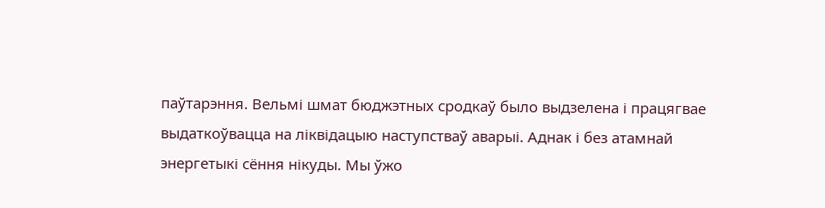паўтарэння. Вельмі шмат бюджэтных сродкаў было выдзелена і працягвае выдаткоўвацца на ліквідацыю наступстваў аварыі. Аднак і без атамнай энергетыкі сёння нікуды. Мы ўжо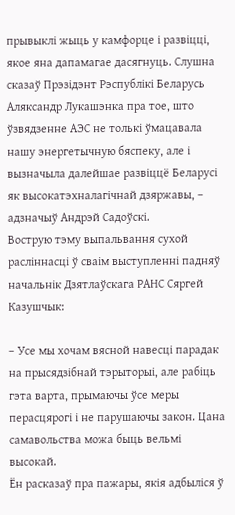прывыклі жыць у камфорце і развіцці, якое яна дапамагае дасягнуць. Слушна сказаў Прэзідэнт Рэспублікі Беларусь Аляксандр Лукашэнка пра тое, што ўзвядзенне АЭС не толькі ўмацавала нашу энергетычную бяспеку, але і вызначыла далейшае развіццё Беларусі як высокатэхналагічнай дзяржавы, – адзначыў Андрэй Садоўскі.
Вострую тэму выпальвання сухой расліннасці ў сваім выступленні падняў начальнік Дзятлаўскага РАНС Сяргей Казушчык:

– Усе мы хочам вясной навесці парадак на прысядзібнай тэрыторыі, але рабіць гэта варта, прымаючы ўсе меры перасцярогі і не парушаючы закон. Цана самавольства можа быць вельмі высокай.
Ён расказаў пра пажары, якія адбыліся ў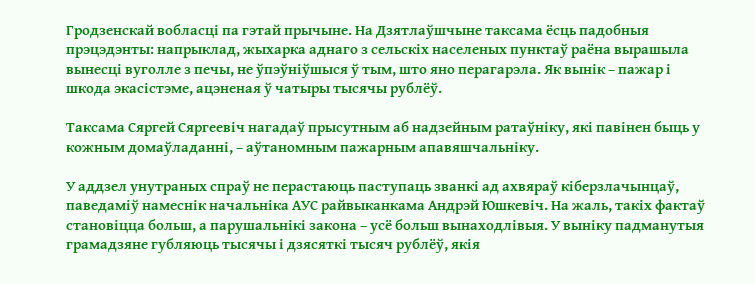Гродзенскай вобласці па гэтай прычыне. На Дзятлаўшчыне таксама ёсць падобныя прэцэдэнты: напрыклад, жыхарка аднаго з сельскіх населеных пунктаў раёна вырашыла вынесці вуголле з печы, не ўпэўніўшыся ў тым, што яно перагарэла. Як вынік – пажар і шкода экасістэме, ацэненая ў чатыры тысячы рублёў.

Таксама Сяргей Сяргеевіч нагадаў прысутным аб надзейным ратаўніку, які павінен быць у кожным домаўладанні, – аўтаномным пажарным апавяшчальніку.

У аддзел унутраных спраў не перастаюць паступаць званкі ад ахвяраў кіберзлачынцаў, паведаміў намеснік начальніка АУС райвыканкама Андрэй Юшкевіч. На жаль, такіх фактаў становіцца больш, а парушальнікі закона – усё больш вынаходлівыя. У выніку падманутыя грамадзяне губляюць тысячы і дзясяткі тысяч рублёў, якія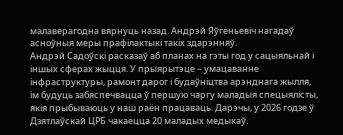малаверагодна вярнуць назад. Андрэй Яўгеньевіч нагадаў асноўныя меры прафілактыкі такіх здарэнняў.
Андрэй Садоўскі расказаў аб планах на гэты год у сацыяльнай і іншых сферах жыцця. У прыярытэце – умацаванне інфраструктуры, рамонт дарог і будаўніцтва арэнднага жылля, ім будуць забяспечвацца ў першую чаргу маладыя спецыялісты, якія прыбываюць у наш раён працаваць. Дарэчы, у 2026 годзе ў Дзятлаўскай ЦРБ чакаецца 20 маладых медыкаў.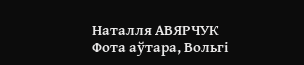Наталля АВЯРЧУК
Фота аўтара, Вольгі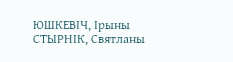ЮШКЕВІЧ, Ірыны СТЫРНІК, Святланы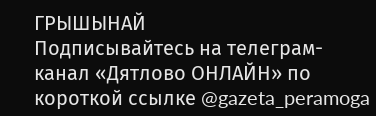ГРЫШЫНАЙ
Подписывайтесь на телеграм-канал «Дятлово ОНЛАЙН» по короткой ссылке @gazeta_peramoga